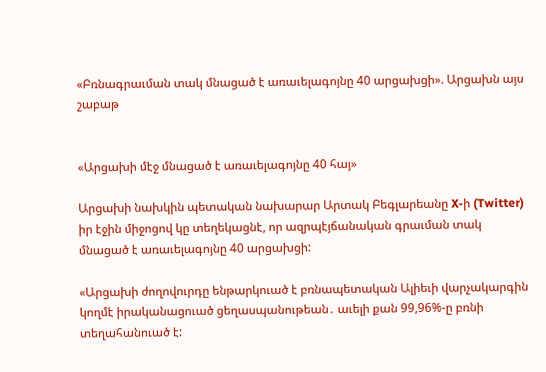«Բռնագրաւման տակ մնացած է առաւելագոյնը 40 արցախցի». Արցախն այս շաբաթ


«Արցախի մէջ մնացած է առաւելագոյնը 40 հայ»

Արցախի նախկին պետական նախարար Արտակ Բեգլարեանը X-ի (Twitter) իր էջին միջոցով կը տեղեկացնէ, որ ազրպէյճանական գրաւման տակ մնացած է առաւելագոյնը 40 արցախցի:

«Արցախի ժողովուրդը ենթարկուած է բռնապետական Ալիեւի վարչակարգին կողմէ իրականացուած ցեղասպանութեան․ աւելի քան 99,96%-ը բռնի տեղահանուած է: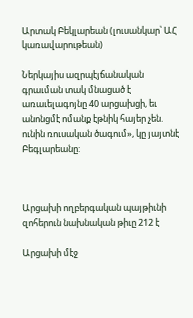Արտակ Բեկլարեան (լուսանկար՝ ԱՀ կառավարութեան)

Ներկայիս ազրպէյճանական գրաւման տակ մնացած է առաւելագոյնը 40 արցախցի, եւ անոնցմէ ոմանք էթնիկ հայեր չեն. ունին ռուսական ծագում», կը յայտնէ Բեգլարեանը:



Արցախի ողբերգական պայթիւնի զոհերուն նախնական թիւը 212 է

Արցախի մէջ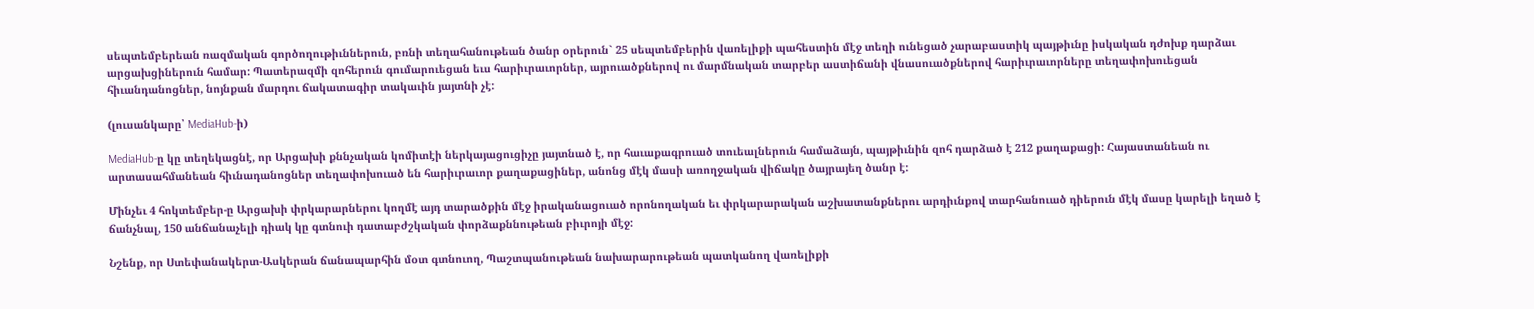սեպտեմբերեան ռազմական գործողութիւններուն, բռնի տեղահանութեան ծանր օրերուն` 25 սեպտեմբերին վառելիքի պահեստին մէջ տեղի ունեցած չարաբաստիկ պայթիւնը իսկական դժոխք դարձաւ արցախցիներուն համար: Պատերազմի զոհերուն գումարուեցան եւս հարիւրաւորներ, այրուածքներով ու մարմնական տարբեր աստիճանի վնասուածքներով հարիւրաւորները տեղափոխուեցան հիւանդանոցներ, նոյնքան մարդու ճակատագիր տակաւին յայտնի չէ:

(լուսանկարը՝ MediaHub-ի)

MediaHub-ը կը տեղեկացնէ, որ Արցախի քննչական կոմիտէի ներկայացուցիչը յայտնած է, որ հաւաքագրուած տուեալներուն համաձայն, պայթիւնին զոհ դարձած է 212 քաղաքացի: Հայաստանեան ու արտասահմանեան հիւնադանոցներ տեղափոխուած են հարիւրաւոր քաղաքացիներ, անոնց մէկ մասի առողջական վիճակը ծայրայեղ ծանր է:

Մինչեւ 4 հոկտեմբեր-ը Արցախի փրկարարներու կողմէ այդ տարածքին մէջ իրականացուած որոնողական եւ փրկարարական աշխատանքներու արդիւնքով տարհանուած դիերուն մէկ մասը կարելի եղած է ճանչնալ, 150 անճանաչելի դիակ կը գտնուի դատաբժշկական փորձաքննութեան բիւրոյի մէջ:

Նշենք, որ Ստեփանակերտ-Ասկերան ճանապարհին մօտ գտնուող, Պաշտպանութեան նախարարութեան պատկանող վառելիքի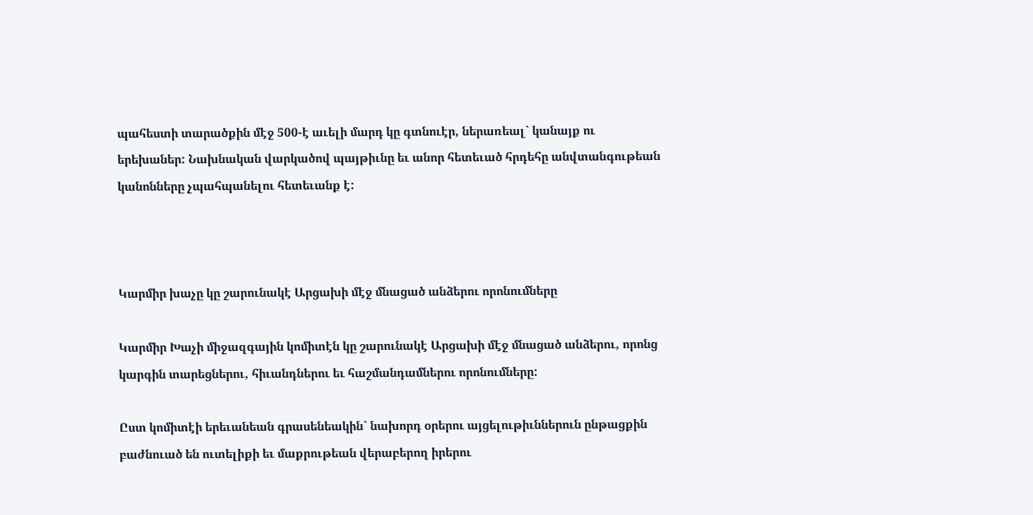պահեստի տարածքին մէջ 500-է աւելի մարդ կը գտնուէր, ներառեալ` կանայք ու երեխաներ: Նախնական վարկածով պայթիւնը եւ անոր հետեւած հրդեհը անվտանգութեան կանոնները չպահպանելու հետեւանք է:



Կարմիր խաչը կը շարունակէ Արցախի մէջ մնացած անձերու որոնումները

Կարմիր Խաչի միջազգային կոմիտէն կը շարունակէ Արցախի մէջ մնացած անձերու, որոնց կարգին տարեցներու, հիւանդներու եւ հաշմանդամներու որոնումները:

Ըստ կոմիտէի երեւանեան գրասենեակին` նախորդ օրերու այցելութիւններուն ընթացքին բաժնուած են ուտելիքի եւ մաքրութեան վերաբերող իրերու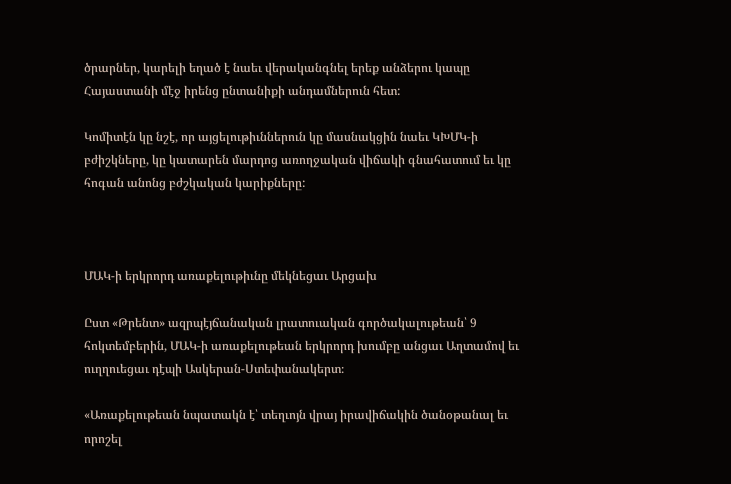ծրարներ, կարելի եղած է նաեւ վերականգնել երեք անձերու կապը Հայաստանի մէջ իրենց ընտանիքի անդամներուն հետ:

Կոմիտէն կը նշէ, որ այցելութիւններուն կը մասնակցին նաեւ ԿԽՄԿ-ի բժիշկները, կը կատարեն մարդոց առողջական վիճակի գնահատում եւ կը հոգան անոնց բժշկական կարիքները:



ՄԱԿ-ի երկրորդ առաքելութիւնը մեկնեցաւ Արցախ

Ըստ «Թրենտ» ազրպէյճանական լրատուական գործակալութեան՝ 9 հոկտեմբերին, ՄԱԿ-ի առաքելութեան երկրորդ խումբը անցաւ Աղտամով եւ ուղղուեցաւ դէպի Ասկերան-Ստեփանակերտ։

«Առաքելութեան նպատակն է՝ տեղւոյն վրայ իրավիճակին ծանօթանալ եւ որոշել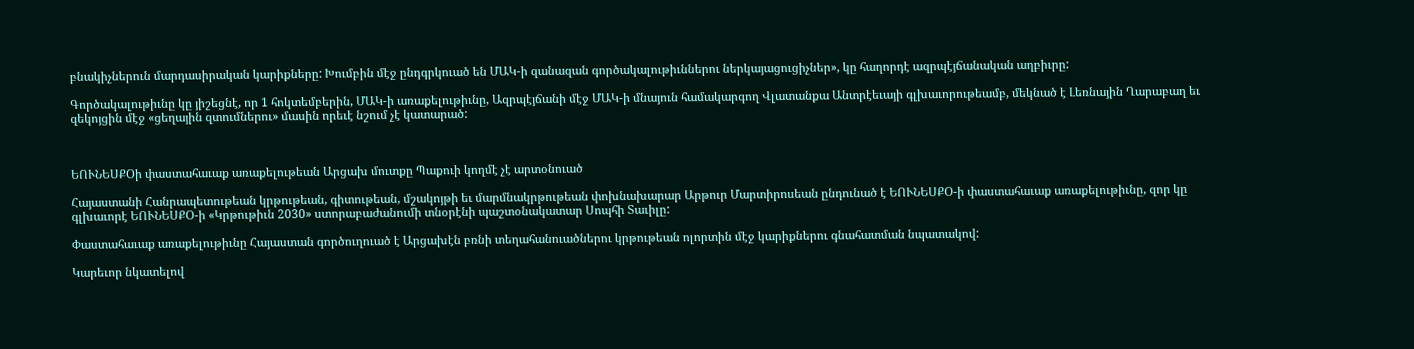բնակիչներուն մարդասիրական կարիքները: Խումբին մէջ ընդգրկուած են ՄԱԿ-ի զանազան գործակալութիւններու ներկայացուցիչներ», կը հաղորդէ ազրպէյճանական աղբիւրը:

Գործակալութիւնը կը յիշեցնէ, որ 1 հոկտեմբերին, ՄԱԿ-ի առաքելութիւնը, Ազրպէյճանի մէջ ՄԱԿ-ի մնայուն համակարգող Վլատանքա Անտրէեւայի գլխաւորութեամբ, մեկնած է Լեռնային Ղարաբաղ եւ զեկոյցին մէջ «ցեղային զտումներու» մասին որեւէ նշում չէ կատարած:



ԵՈՒՆԵՍՔՕի փաստահաւաք առաքելութեան Արցախ մուտքը Պաքուի կողմէ չէ արտօնուած

Հայաստանի Հանրապետութեան կրթութեան, գիտութեան, մշակոյթի եւ մարմնակրթութեան փոխնախարար Արթուր Մարտիրոսեան ընդունած է ԵՈՒՆԵՍՔՕ-ի փաստահաւաք առաքելութիւնը, զոր կը գլխաւորէ ԵՈՒՆԵՍՔՕ-ի «Կրթութիւն 2030» ստորաբաժանումի տնօրէնի պաշտօնակատար Սոպհի Տաւիլը:

Փաստահաւաք առաքելութիւնը Հայաստան գործուղուած է Արցախէն բռնի տեղահանուածներու կրթութեան ոլորտին մէջ կարիքներու գնահատման նպատակով:

Կարեւոր նկատելով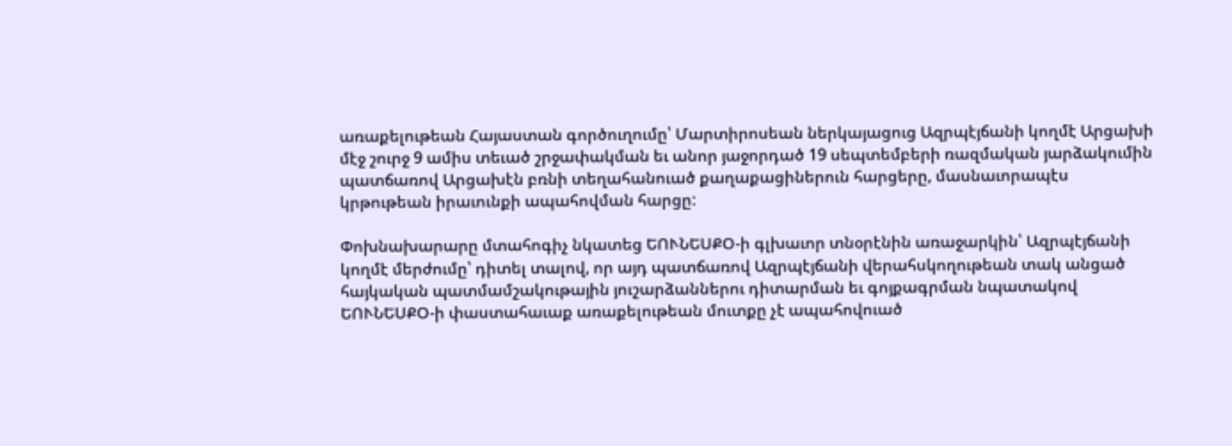առաքելութեան Հայաստան գործուղումը՝ Մարտիրոսեան ներկայացուց Ազրպէյճանի կողմէ Արցախի մէջ շուրջ 9 ամիս տեւած շրջափակման եւ անոր յաջորդած 19 սեպտեմբերի ռազմական յարձակումին պատճառով Արցախէն բռնի տեղահանուած քաղաքացիներուն հարցերը, մասնաւորապէս կրթութեան իրաւունքի ապահովման հարցը:

Փոխնախարարը մտահոգիչ նկատեց ԵՈՒՆԵՍՔՕ-ի գլխաւոր տնօրէնին առաջարկին՝ Ազրպէյճանի կողմէ մերժումը՝ դիտել տալով, որ այդ պատճառով Ազրպէյճանի վերահսկողութեան տակ անցած հայկական պատմամշակութային յուշարձաններու դիտարման եւ գոյքագրման նպատակով ԵՈՒՆԵՍՔՕ-ի փաստահաւաք առաքելութեան մուտքը չէ ապահովուած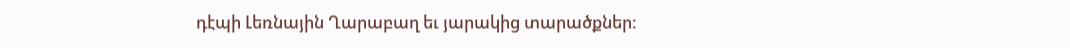դէպի Լեռնային Ղարաբաղ եւ յարակից տարածքներ: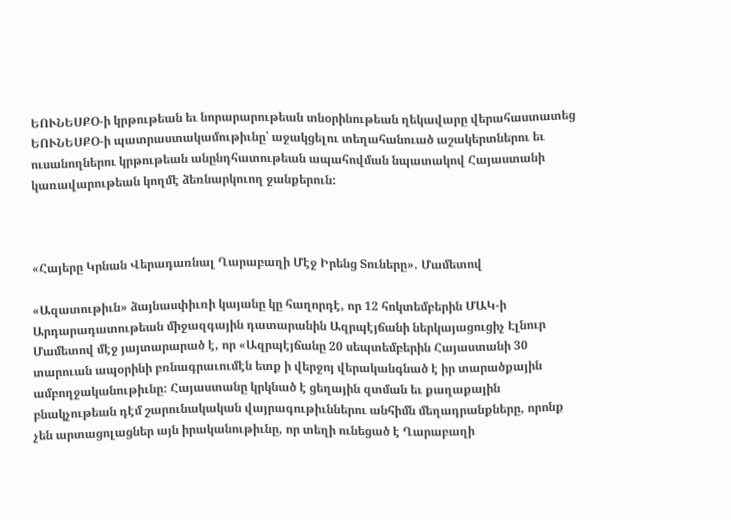ԵՈՒՆԵՍՔՕ-ի կրթութեան եւ նորարարութեան տնօրինութեան ղեկավարը վերահաստատեց ԵՈՒՆԵՍՔՕ-ի պատրաստակամութիւնը՝ աջակցելու տեղահանուած աշակերտներու եւ ուսանողներու կրթութեան անընդհատութեան ապահովման նպատակով Հայաստանի կառավարութեան կողմէ ձեռնարկուող ջանքերուն:



«Հայերը Կրնան Վերադառնալ Ղարաբաղի Մէջ Իրենց Տուները». Մամետով

«Ազատութիւն» ձայնասփիւռի կայանը կը հաղորդէ, որ 12 հոկտեմբերին ՄԱԿ-ի Արդարադատութեան միջազգային դատարանին Ազրպէյճանի ներկայացուցիչ Էլնուր Մամետով մէջ յայտարարած է, որ «Ազրպէյճանը 20 սեպտեմբերին Հայաստանի 30 տարուան ապօրինի բռնագրաւումէն ետք ի վերջոյ վերականգնած է իր տարածքային ամբողջականութիւնը: Հայաստանը կրկնած է ցեղային զտման եւ քաղաքային բնակչութեան դէմ շարունակական վայրագութիւններու անհիմն մեղադրանքները, որոնք չեն արտացոլացներ այն իրականութիւնը, որ տեղի ունեցած է Ղարաբաղի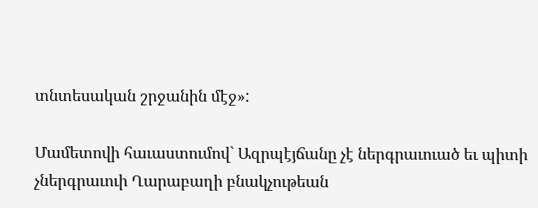տնտեսական շրջանին մէջ»:

Մամետովի հաւաստումով` Ազրպէյճանը չէ ներգրաւուած եւ պիտի չներգրաւուի Ղարաբաղի բնակչութեան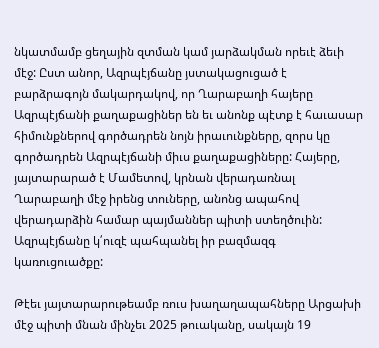նկատմամբ ցեղային զտման կամ յարձակման որեւէ ձեւի մէջ: Ըստ անոր, Ազրպէյճանը յստակացուցած է բարձրագոյն մակարդակով, որ Ղարաբաղի հայերը Ազրպէյճանի քաղաքացիներ են եւ անոնք պէտք է հաւասար հիմունքներով գործադրեն նոյն իրաւունքները, զորս կը գործադրեն Ազրպէյճանի միւս քաղաքացիները: Հայերը, յայտարարած է Մամետով, կրնան վերադառնալ Ղարաբաղի մէջ իրենց տուները, անոնց ապահով վերադարձին համար պայմաններ պիտի ստեղծուին: Ազրպէյճանը կ՛ուզէ պահպանել իր բազմազգ կառուցուածքը:

Թէեւ յայտարարութեամբ ռուս խաղաղապահները Արցախի մէջ պիտի մնան մինչեւ 2025 թուականը, սակայն 19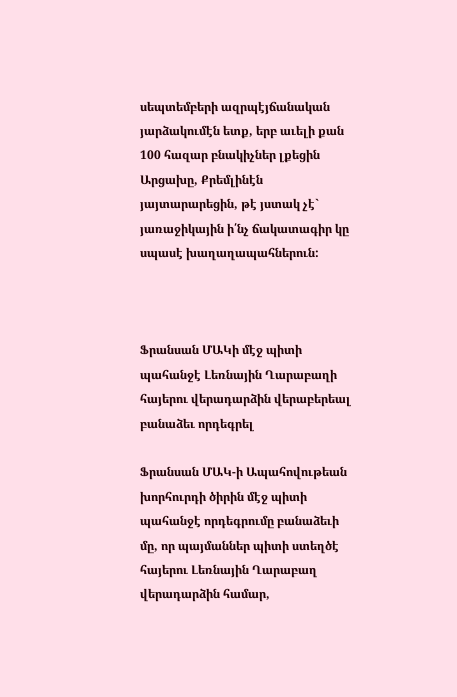սեպտեմբերի ազրպէյճանական յարձակումէն ետք, երբ աւելի քան 100 հազար բնակիչներ լքեցին Արցախը, Քրեմլինէն յայտարարեցին, թէ յստակ չէ` յառաջիկային ի՛նչ ճակատագիր կը սպասէ խաղաղապահներուն:



Ֆրանսան ՄԱԿի մէջ պիտի պահանջէ Լեռնային Ղարաբաղի հայերու վերադարձին վերաբերեալ բանաձեւ որդեգրել

Ֆրանսան ՄԱԿ-ի Ապահովութեան խորհուրդի ծիրին մէջ պիտի պահանջէ որդեգրումը բանաձեւի մը, որ պայմաններ պիտի ստեղծէ հայերու Լեռնային Ղարաբաղ վերադարձին համար,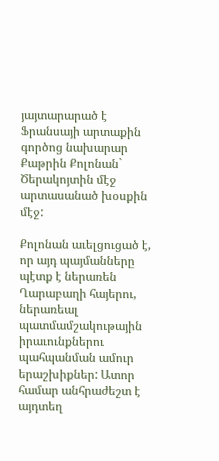յայտարարած է Ֆրանսայի արտաքին գործոց նախարար Քաթրին Քոլոնան` Ծերակոյտին մէջ արտասանած խօսքին մէջ:

Քոլոնան աւելցուցած է, որ այդ պայմանները պէտք է ներառեն Ղարաբաղի հայերու, ներառեալ պատմամշակութային իրաւունքներու պահպանման ամուր երաշխիքներ: Ատոր համար անհրաժեշտ է այդտեղ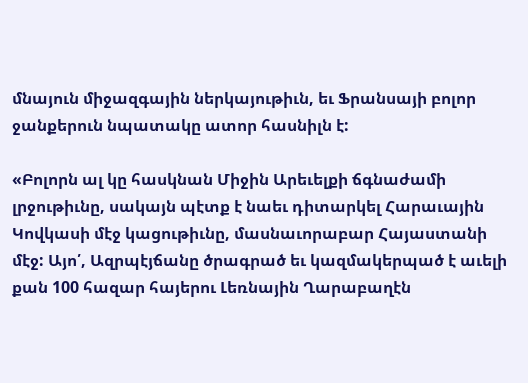մնայուն միջազգային ներկայութիւն, եւ Ֆրանսայի բոլոր ջանքերուն նպատակը ատոր հասնիլն է:

«Բոլորն ալ կը հասկնան Միջին Արեւելքի ճգնաժամի լրջութիւնը, սակայն պէտք է նաեւ դիտարկել Հարաւային Կովկասի մէջ կացութիւնը, մասնաւորաբար Հայաստանի մէջ: Այո՛, Ազրպէյճանը ծրագրած եւ կազմակերպած է աւելի քան 100 հազար հայերու Լեռնային Ղարաբաղէն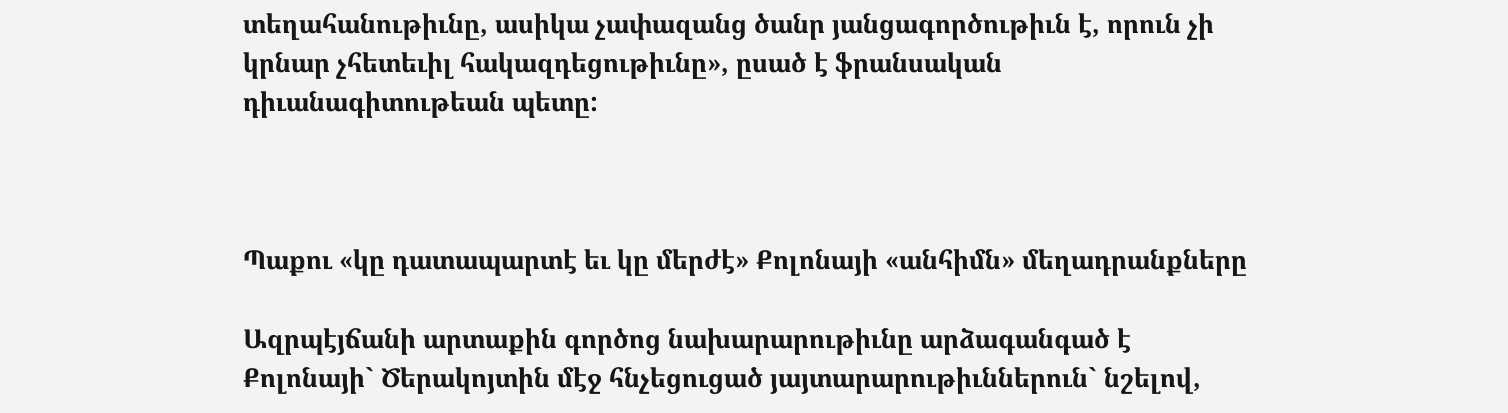տեղահանութիւնը, ասիկա չափազանց ծանր յանցագործութիւն է, որուն չի կրնար չհետեւիլ հակազդեցութիւնը», ըսած է ֆրանսական դիւանագիտութեան պետը:



Պաքու «կը դատապարտէ եւ կը մերժէ» Քոլոնայի «անհիմն» մեղադրանքները

Ազրպէյճանի արտաքին գործոց նախարարութիւնը արձագանգած է Քոլոնայի` Ծերակոյտին մէջ հնչեցուցած յայտարարութիւններուն` նշելով,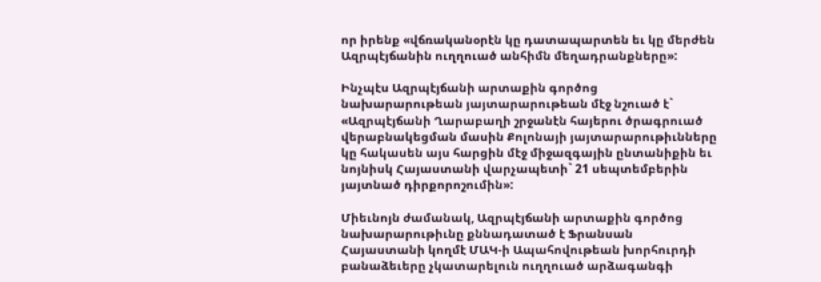որ իրենք «վճռականօրէն կը դատապարտեն եւ կը մերժեն Ազրպէյճանին ուղղուած անհիմն մեղադրանքները»:

Ինչպէս Ազրպէյճանի արտաքին գործոց նախարարութեան յայտարարութեան մէջ նշուած է` «Ազրպէյճանի Ղարաբաղի շրջանէն հայերու ծրագրուած վերաբնակեցման մասին Քոլոնայի յայտարարութիւնները կը հակասեն այս հարցին մէջ միջազգային ընտանիքին եւ նոյնիսկ Հայաստանի վարչապետի` 21 սեպտեմբերին յայտնած դիրքորոշումին»:

Միեւնոյն ժամանակ, Ազրպէյճանի արտաքին գործոց նախարարութիւնը քննադատած է Ֆրանսան Հայաստանի կողմէ ՄԱԿ-ի Ապահովութեան խորհուրդի բանաձեւերը չկատարելուն ուղղուած արձագանգի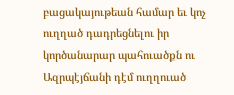բացակայութեան համար եւ կոչ ուղղած դադրեցնելու իր կործանարար պահուածքն ու Ազրպէյճանի դէմ ուղղուած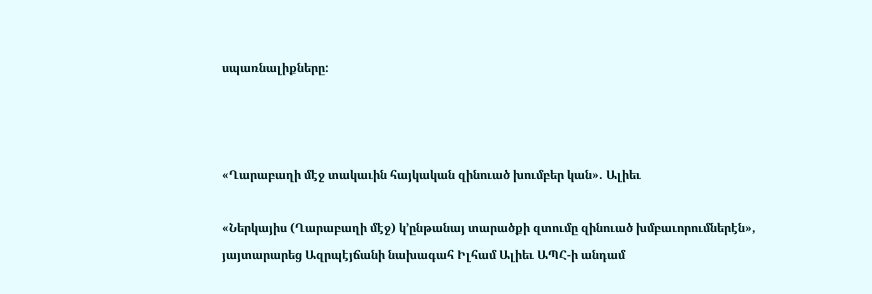սպառնալիքները:



«Ղարաբաղի մէջ տակաւին հայկական զինուած խումբեր կան». Ալիեւ

«Ներկայիս (Ղարաբաղի մէջ) կ’ընթանայ տարածքի զտումը զինուած խմբաւորումներէն», յայտարարեց Ազրպէյճանի նախագահ Իլհամ Ալիեւ ԱՊՀ-ի անդամ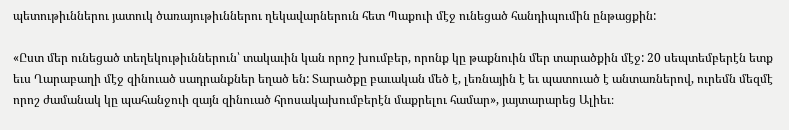պետութիւններու յատուկ ծառայութիւններու ղեկավարներուն հետ Պաքուի մէջ ունեցած հանդիպումին ընթացքին:

«Ըստ մեր ունեցած տեղեկութիւններուն՝ տակաւին կան որոշ խումբեր, որոնք կը թաքնուին մեր տարածքին մէջ: 20 սեպտեմբերէն ետք եւս Ղարաբաղի մէջ զինուած սադրանքներ եղած են: Տարածքը բաւական մեծ է, լեռնային է եւ պատուած է անտառներով, ուրեմն մեզմէ որոշ ժամանակ կը պահանջուի զայն զինուած հրոսակախումբերէն մաքրելու համար», յայտարարեց Ալիեւ։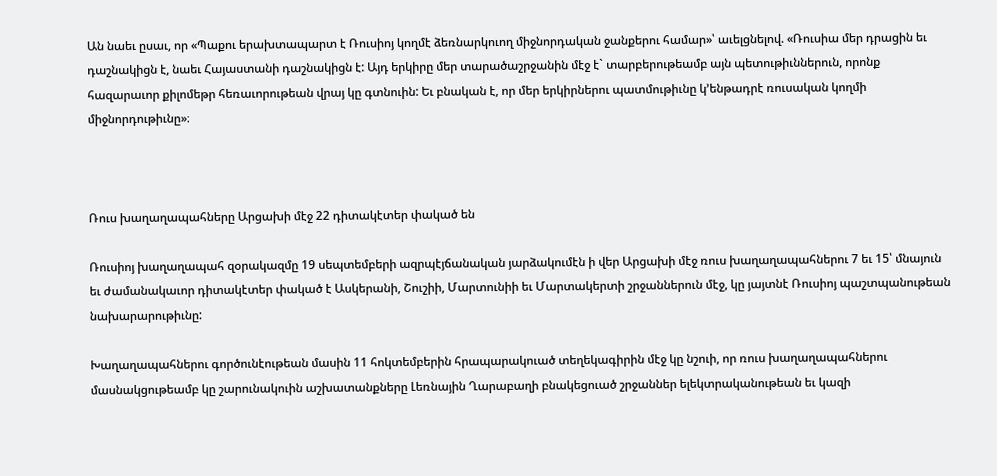Ան նաեւ ըսաւ, որ «Պաքու երախտապարտ է Ռուսիոյ կողմէ ձեռնարկուող միջնորդական ջանքերու համար»՝ աւելցնելով. «Ռուսիա մեր դրացին եւ դաշնակիցն է, նաեւ Հայաստանի դաշնակիցն է: Այդ երկիրը մեր տարածաշրջանին մէջ է` տարբերութեամբ այն պետութիւններուն, որոնք հազարաւոր քիլոմեթր հեռաւորութեան վրայ կը գտնուին: Եւ բնական է, որ մեր երկիրներու պատմութիւնը կ’ենթադրէ ռուսական կողմի միջնորդութիւնը»։



Ռուս խաղաղապահները Արցախի մէջ 22 դիտակէտեր փակած են

Ռուսիոյ խաղաղապահ զօրակազմը 19 սեպտեմբերի ազրպէյճանական յարձակումէն ի վեր Արցախի մէջ ռուս խաղաղապահներու 7 եւ 15՝ մնայուն եւ ժամանակաւոր դիտակէտեր փակած է Ասկերանի, Շուշիի, Մարտունիի եւ Մարտակերտի շրջաններուն մէջ, կը յայտնէ Ռուսիոյ պաշտպանութեան նախարարութիւնը:

Խաղաղապահներու գործունէութեան մասին 11 հոկտեմբերին հրապարակուած տեղեկագիրին մէջ կը նշուի, որ ռուս խաղաղապահներու մասնակցութեամբ կը շարունակուին աշխատանքները Լեռնային Ղարաբաղի բնակեցուած շրջաններ ելեկտրականութեան եւ կազի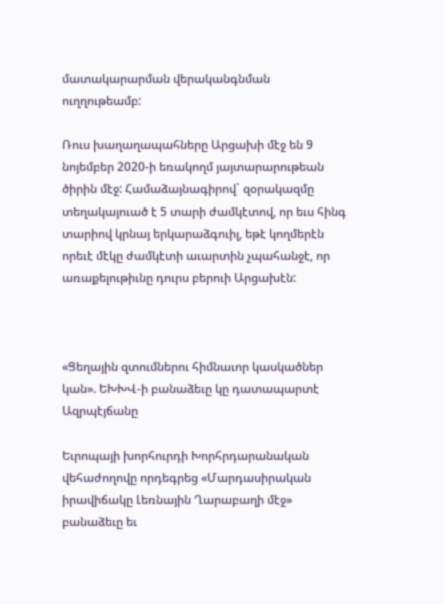մատակարարման վերականգնման ուղղութեամբ:

Ռուս խաղաղապահները Արցախի մէջ են 9 նոյեմբեր 2020-ի եռակողմ յայտարարութեան ծիրին մէջ: Համաձայնագիրով` զօրակազմը տեղակայուած է 5 տարի ժամկէտով, որ եւս հինգ տարիով կրնայ երկարաձգուիլ, եթէ կողմերէն որեւէ մէկը ժամկէտի աւարտին չպահանջէ, որ առաքելութիւնը դուրս բերուի Արցախէն:



«Ցեղային զտումներու հիմնաւոր կասկածներ կան». ԵԽԽՎ-ի բանաձեւը կը դատապարտէ Ազրպէյճանը

Եւրոպայի խորհուրդի Խորհրդարանական վեհաժողովը որդեգրեց «Մարդասիրական իրավիճակը Լեռնային Ղարաբաղի մէջ» բանաձեւը եւ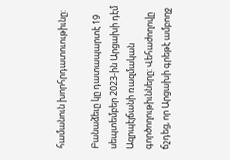համանուն խորհրդատուութիւնը:

Բանաձեւը կը դատապարտէ 19 սեպտեմբեր 2023-ին Արցախի դէմ Ազրպէյճանի ռազմական գործողութիւնները: Վեհաժողովը ճշդեց, որ Արցախի գրեթէ ամբողջ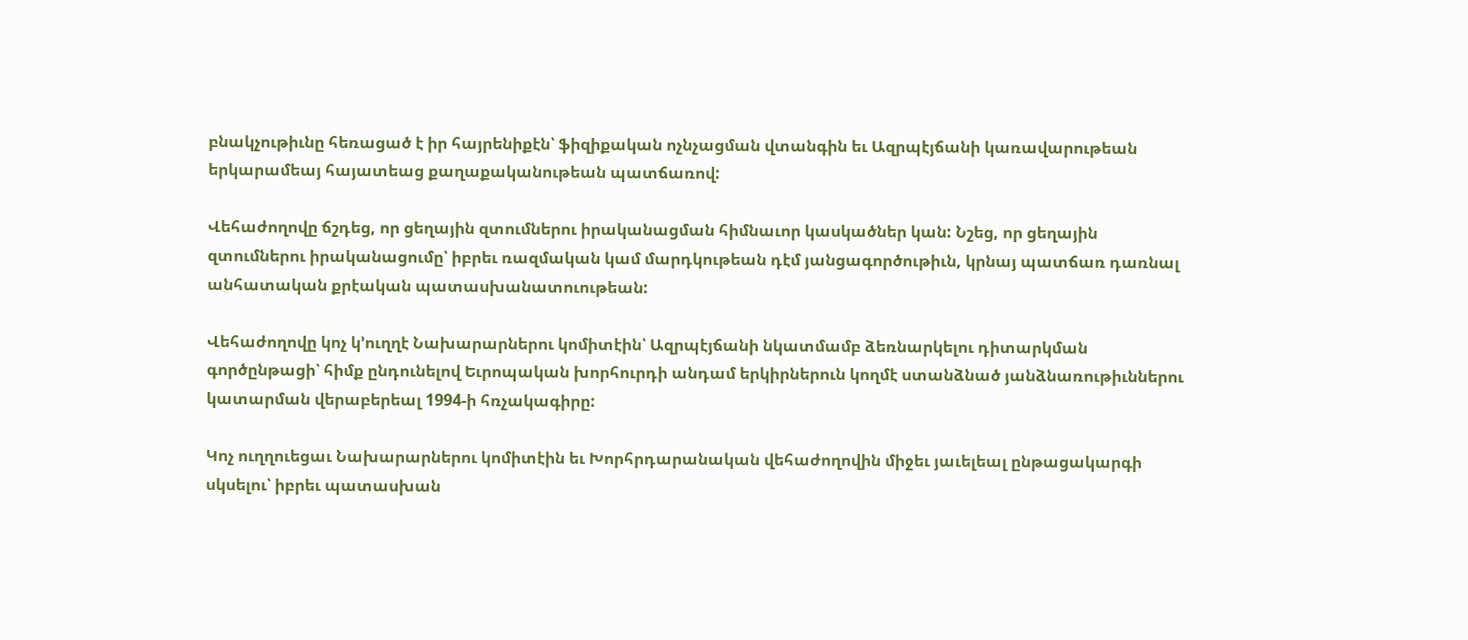բնակչութիւնը հեռացած է իր հայրենիքէն՝ ֆիզիքական ոչնչացման վտանգին եւ Ազրպէյճանի կառավարութեան երկարամեայ հայատեաց քաղաքականութեան պատճառով:

Վեհաժողովը ճշդեց, որ ցեղային զտումներու իրականացման հիմնաւոր կասկածներ կան: Նշեց, որ ցեղային զտումներու իրականացումը՝ իբրեւ ռազմական կամ մարդկութեան դէմ յանցագործութիւն, կրնայ պատճառ դառնալ անհատական քրէական պատասխանատուութեան:

Վեհաժողովը կոչ կ’ուղղէ Նախարարներու կոմիտէին՝ Ազրպէյճանի նկատմամբ ձեռնարկելու դիտարկման գործընթացի՝ հիմք ընդունելով Եւրոպական խորհուրդի անդամ երկիրներուն կողմէ ստանձնած յանձնառութիւններու կատարման վերաբերեալ 1994-ի հռչակագիրը:

Կոչ ուղղուեցաւ Նախարարներու կոմիտէին եւ Խորհրդարանական վեհաժողովին միջեւ յաւելեալ ընթացակարգի սկսելու՝ իբրեւ պատասխան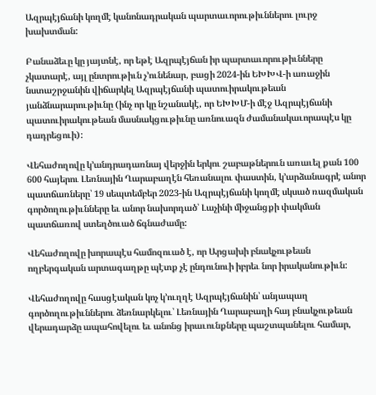Ազրպէյճանի կողմէ կանոնադրական պարտաւորութիւններու լուրջ խախտման:

Բանաձեւը կը յայտնէ, որ եթէ Ազրպէյճան իր պարտաւորութիւնները չկատարէ, այլ ընտրութիւն չ’ունենար, բացի 2024-ին ԵԽԽՎ-ի առաջին նստաշրջանին վիճարկել Ազրպէյճանի պատուիրակութեան յանձնարարութիւնը (ինչ որ կը նշանակէ, որ ԵԽԽՄ-ի մէջ Ազրպէյճանի պատուիրակութեան մասնակցութիւնը առնուազն ժամանակաւորապէս կը դադրեցուի):

Վեհաժողովը կ’անդրադառնայ վերջին երկու շաբաթներուն առաւել քան 100 600 հայերու Լեռնային Ղարաբաղէն հեռանալու փաստին, կ’արձանագրէ անոր պատճառները՝ 19 սեպտեմբեր 2023-ին Ազրպէյճանի կողմէ սկսած ռազմական գործողութիւնները եւ անոր նախորդած՝ Լաչինի միջանցքի փակման պատճառով ստեղծուած ճգնաժամը:

Վեհաժողովը խորապէս համոզուած է, որ Արցախի բնակչութեան ողբերգական արտագաղթը պէտք չէ ընդունուի իբրեւ նոր իրականութիւն:

Վեհաժողովը հասցէական կոչ կ’ուղղէ Ազրպէյճանին՝ անյապաղ գործողութիւններու ձեռնարկելու՝ Լեռնային Ղարաբաղի հայ բնակչութեան վերադարձը ապահովելու եւ անոնց իրաւունքները պաշտպանելու համար,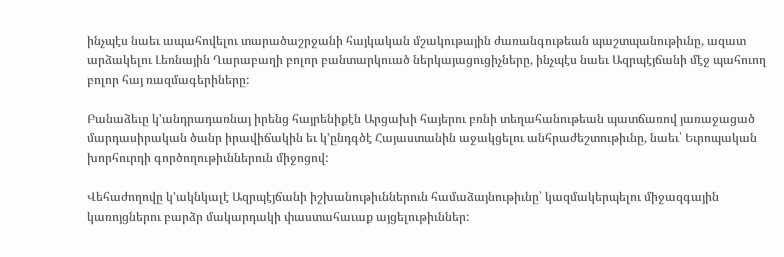ինչպէս նաեւ ապահովելու տարածաշրջանի հայկական մշակութային ժառանգութեան պաշտպանութիւնը, ազատ արձակելու Լեռնային Ղարաբաղի բոլոր բանտարկուած ներկայացուցիչները, ինչպէս նաեւ Ազրպէյճանի մէջ պահուող բոլոր հայ ռազմագերիները:

Բանաձեւը կ’անդրադառնայ իրենց հայրենիքէն Արցախի հայերու բռնի տեղահանութեան պատճառով յառաջացած մարդասիրական ծանր իրավիճակին եւ կ’ընդգծէ Հայաստանին աջակցելու անհրաժեշտութիւնը, նաեւ՝ Եւրոպական խորհուրդի գործողութիւններուն միջոցով:

Վեհաժողովը կ’ակնկալէ Ազրպէյճանի իշխանութիւններուն համաձայնութիւնը՝ կազմակերպելու միջազգային կառոյցներու բարձր մակարդակի փաստահաւաք այցելութիւններ: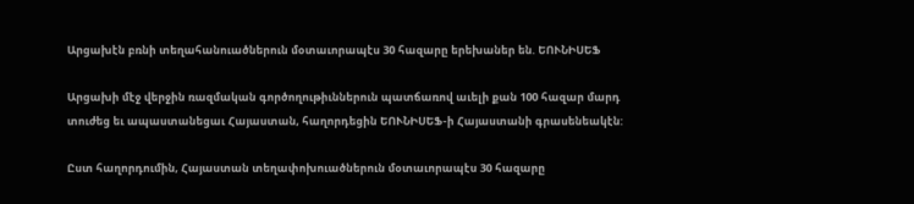Արցախէն բռնի տեղահանուածներուն մօտաւորապէս 30 հազարը երեխաներ են. ԵՈՒՆԻՍԵՖ

Արցախի մէջ վերջին ռազմական գործողութիւններուն պատճառով աւելի քան 100 հազար մարդ տուժեց եւ ապաստանեցաւ Հայաստան, հաղորդեցին ԵՈՒՆԻՍԵՖ-ի Հայաստանի գրասենեակէն:

Ըստ հաղորդումին, Հայաստան տեղափոխուածներուն մօտաւորապէս 30 հազարը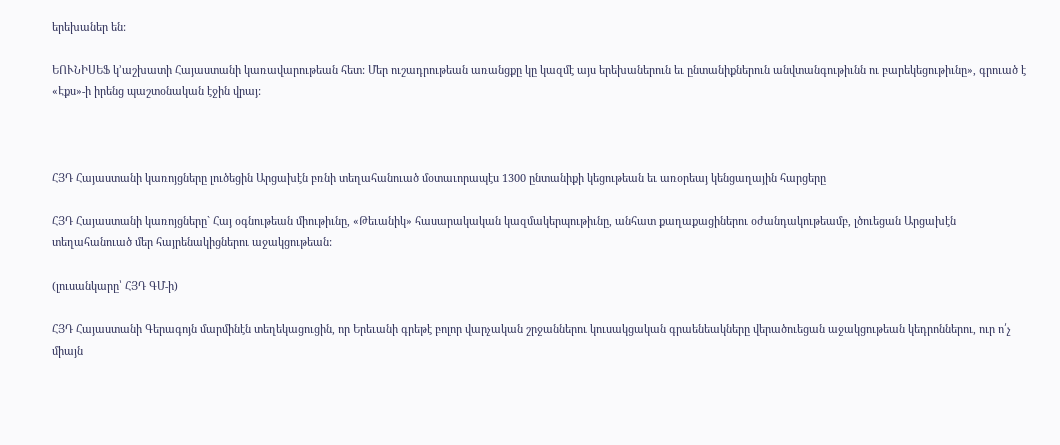երեխաներ են:

ԵՈՒՆԻՍԵՖ կ’աշխատի Հայաստանի կառավարութեան հետ: Մեր ուշադրութեան առանցքը կը կազմէ այս երեխաներուն եւ ընտանիքներուն անվտանգութիւնն ու բարեկեցութիւնը», գրուած է «Էքս»-ի իրենց պաշտօնական էջին վրայ:



ՀՅԴ Հայաստանի կառոյցները լուծեցին Արցախէն բռնի տեղահանուած մօտաւորապէս 1300 ընտանիքի կեցութեան եւ առօրեայ կենցաղային հարցերը

ՀՅԴ Հայաստանի կառոյցները` Հայ օգնութեան միութիւնը, «Թեւանիկ» հասարակական կազմակերպութիւնը, անհատ քաղաքացիներու օժանդակութեամբ, լծուեցան Արցախէն տեղահանուած մեր հայրենակիցներու աջակցութեան:

(լուսանկարը՝ ՀՅԴ ԳՄ-ի)

ՀՅԴ Հայաստանի Գերագոյն մարմինէն տեղեկացուցին, որ Երեւանի գրեթէ բոլոր վարչական շրջաններու կուսակցական գրաենեակները վերածուեցան աջակցութեան կեդրոններու, ուր ո՛չ միայն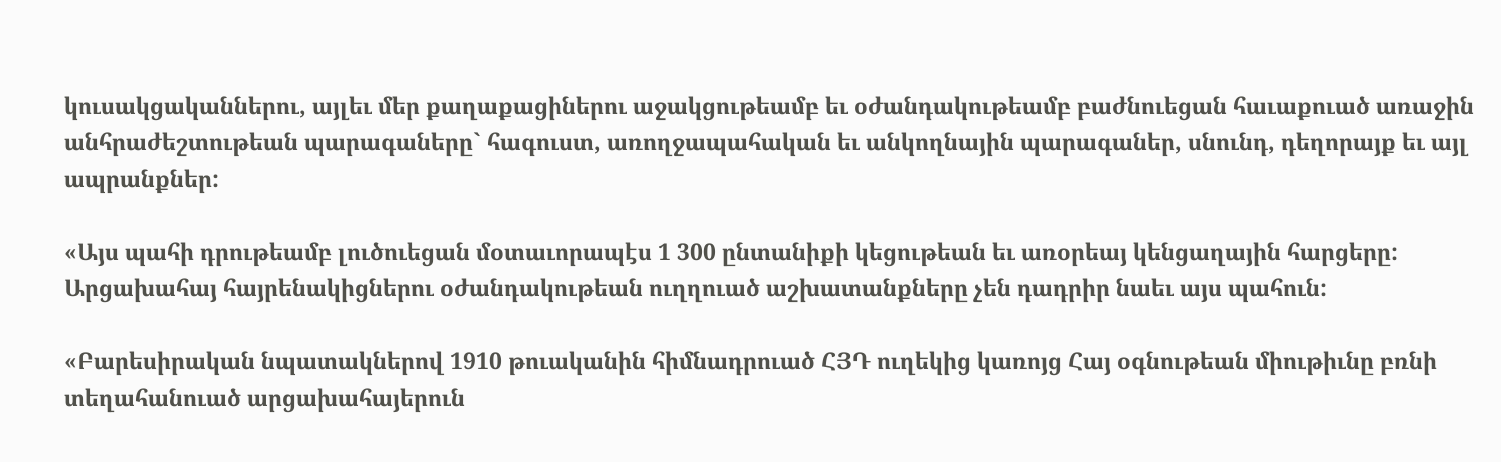կուսակցականներու, այլեւ մեր քաղաքացիներու աջակցութեամբ եւ օժանդակութեամբ բաժնուեցան հաւաքուած առաջին անհրաժեշտութեան պարագաները` հագուստ, առողջապահական եւ անկողնային պարագաներ, սնունդ, դեղորայք եւ այլ ապրանքներ:

«Այս պահի դրութեամբ լուծուեցան մօտաւորապէս 1 300 ընտանիքի կեցութեան եւ առօրեայ կենցաղային հարցերը: Արցախահայ հայրենակիցներու օժանդակութեան ուղղուած աշխատանքները չեն դադրիր նաեւ այս պահուն:

«Բարեսիրական նպատակներով 1910 թուականին հիմնադրուած ՀՅԴ ուղեկից կառոյց Հայ օգնութեան միութիւնը բռնի տեղահանուած արցախահայերուն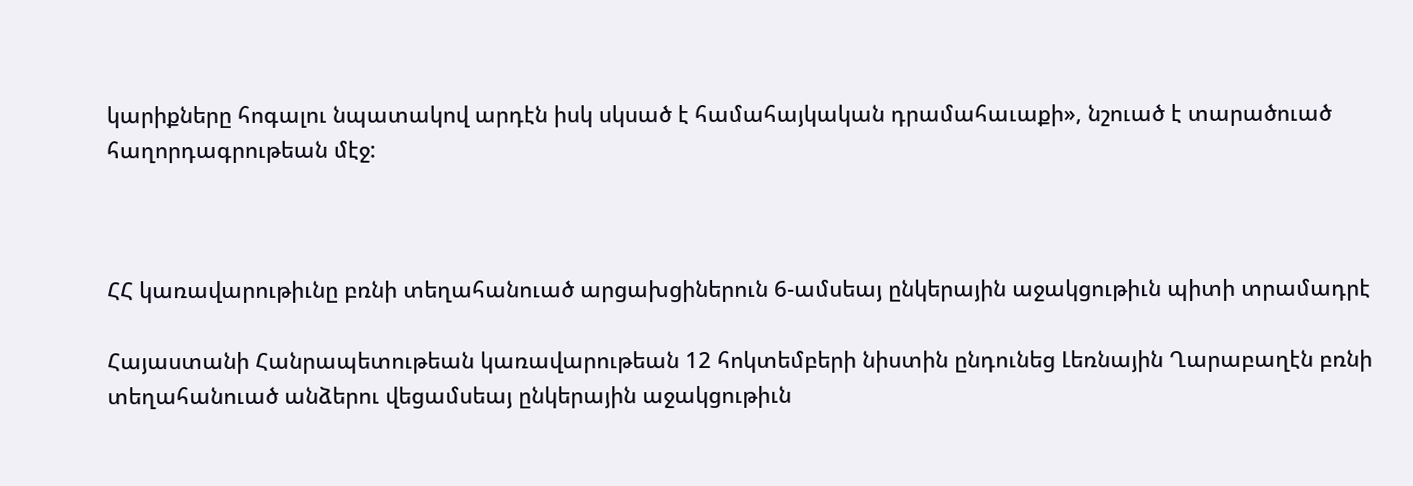կարիքները հոգալու նպատակով արդէն իսկ սկսած է համահայկական դրամահաւաքի», նշուած է տարածուած հաղորդագրութեան մէջ:



ՀՀ կառավարութիւնը բռնի տեղահանուած արցախցիներուն 6-ամսեայ ընկերային աջակցութիւն պիտի տրամադրէ

Հայաստանի Հանրապետութեան կառավարութեան 12 հոկտեմբերի նիստին ընդունեց Լեռնային Ղարաբաղէն բռնի տեղահանուած անձերու վեցամսեայ ընկերային աջակցութիւն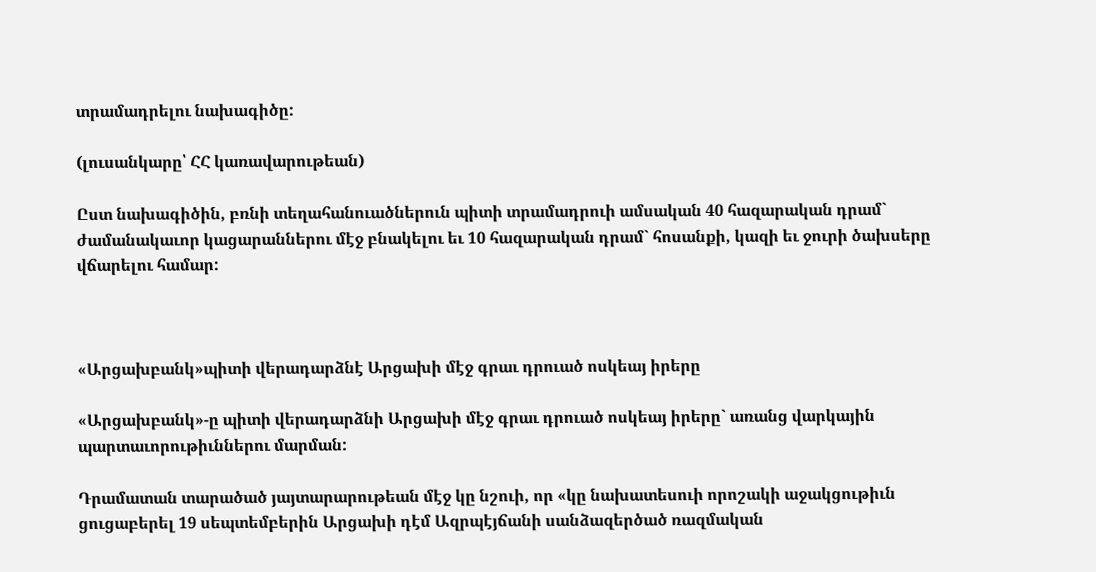տրամադրելու նախագիծը:

(լուսանկարը՝ ՀՀ կառավարութեան)

Ըստ նախագիծին, բռնի տեղահանուածներուն պիտի տրամադրուի ամսական 40 հազարական դրամ` ժամանակաւոր կացարաններու մէջ բնակելու եւ 10 հազարական դրամ` հոսանքի, կազի եւ ջուրի ծախսերը վճարելու համար:



«Արցախբանկ»պիտի վերադարձնէ Արցախի մէջ գրաւ դրուած ոսկեայ իրերը

«Արցախբանկ»-ը պիտի վերադարձնի Արցախի մէջ գրաւ դրուած ոսկեայ իրերը` առանց վարկային պարտաւորութիւններու մարման:

Դրամատան տարածած յայտարարութեան մէջ կը նշուի, որ «կը նախատեսուի որոշակի աջակցութիւն ցուցաբերել 19 սեպտեմբերին Արցախի դէմ Ազրպէյճանի սանձազերծած ռազմական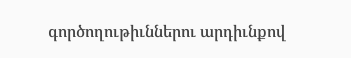գործողութիւններու արդիւնքով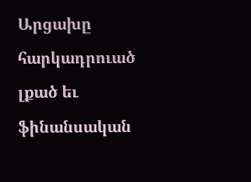Արցախը հարկադրուած լքած եւ ֆինանսական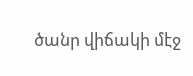ծանր վիճակի մէջ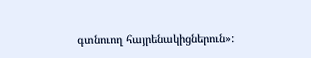գտնուող հայրենակիցներուն»: